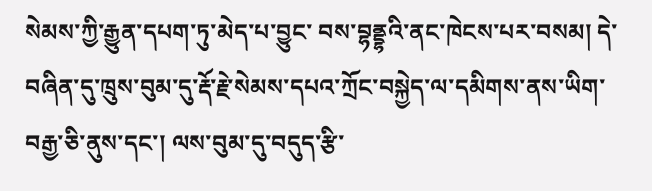སེམས་ཀྱི་རྒྱུན་དཔག་ཏུ་མེད་པ་བྱུང་ བས་བྷནྡྷའི་ནང་ཁེངས་པར་བསམ། དེ་བཞིན་དུ་ཁྲུས་བུམ་དུ་རྡོ་རྗེ་སེམས་དཔའ་ཀྲོང་བསྐྱེད་ལ་དམིགས་ནས་ཡིག་བརྒྱ་ཅི་ནུས་དང་། ལས་བུམ་དུ་བདུད་རྩི་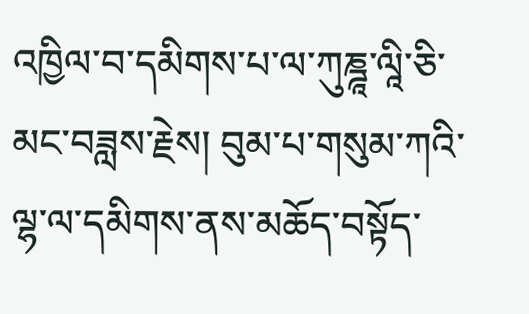འཁྱིལ་བ་དམིགས་པ་ལ་ཀུཎྜཱ་ལཱི་ཅི་མང་བཟླས་རྗེས། བུམ་པ་གསུམ་ཀའི་ལྷ་ལ་དམིགས་ནས་མཆོད་བསྟོད་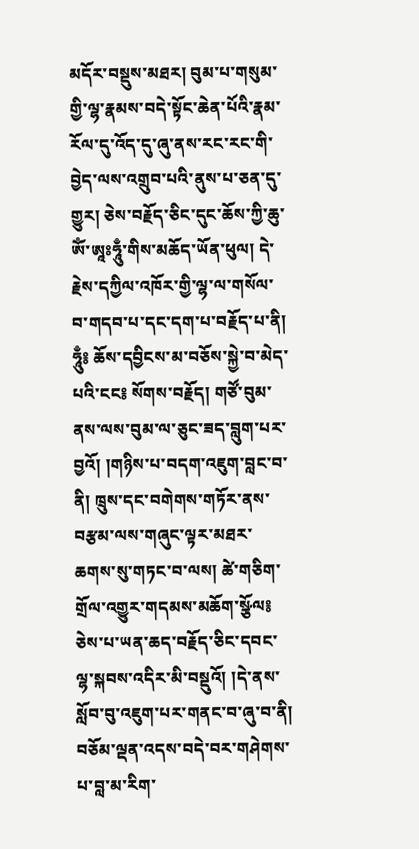མདོར་བསྡུས་མཐར། བུམ་པ་གསུམ་གྱི་ལྷ་རྣམས་བདེ་སྟོང་ཆེན་པོའི་རྣམ་རོལ་དུ་འོད་དུ་ཞུ་ནས་རང་རང་གི་བྱེད་ལས་འགྲུབ་པའི་ནུས་པ་ཅན་དུ་གྱུར། ཅེས་བརྗོད་ཅིང་དུང་ཆོས་ཀྱི་ཆུ་ཨོཾ་ཨཱཿཧཱུྃ་གིས་མཆོད་ཡོན་ཕུལ། དེ་རྗེས་དཀྱིལ་འཁོར་གྱི་ལྷ་ལ་གསོལ་བ་གདབ་པ་དང་དག་པ་བརྗོད་པ་ནི། ཧཱུྃ༔ ཆོས་དབྱིངས་མ་བཅོས་སྐྱེ་བ་མེད་པའི་ངང༔ སོགས་བརྗོད། གཙོ་བུམ་ནས་ལས་བུམ་ལ་ཅུང་ཟད་བླུག་པར་བྱའོ། །གཉིས་པ་བདག་འཇུག་བླང་བ་ནི། ཁྲུས་དང་བགེགས་གཏོར་ནས་བརྩམ་ལས་གཞུང་ལྟར་མཐར་ཆགས་སུ་གཏང་བ་ལས། ཚེ་གཅིག་གྲོལ་འགྱུར་གདམས་མཆོག་སྩོལ༔ ཅེས་པ་ཡན་ཆད་བརྗོད་ཅིང་དབང་ལྷ་སྐབས་འདིར་མི་བསྡུའོ། །དེ་ནས་སློབ་བུ་འཇུག་པར་གནང་བ་ཞུ་བ་ནི། བཅོམ་ལྡན་འདས་བདེ་བར་གཤེགས་པ་བླ་མ་རིག་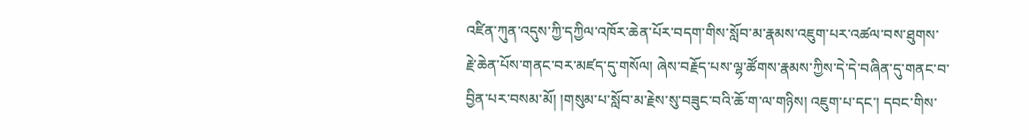འཛིན་ཀུན་འདུས་ཀྱི་དཀྱིལ་འཁོར་ཆེན་པོར་བདག་གིས་སློབ་མ་རྣམས་འཇུག་པར་འཚལ་བས་ཐུགས་རྗེ་ཆེན་པོས་གནང་བར་མཛད་དུ་གསོལ། ཞེས་བརྗོད་པས་ལྷ་ཚོགས་རྣམས་ཀྱིས་དེ་དེ་བཞིན་དུ་གནང་བ་བྱིན་པར་བསམ་མོ། །གསུམ་པ་སློབ་མ་རྗེས་སུ་བཟུང་བའི་ཆོ་ག་ལ་གཉིས། འཇུག་པ་དང་། དབང་གིས་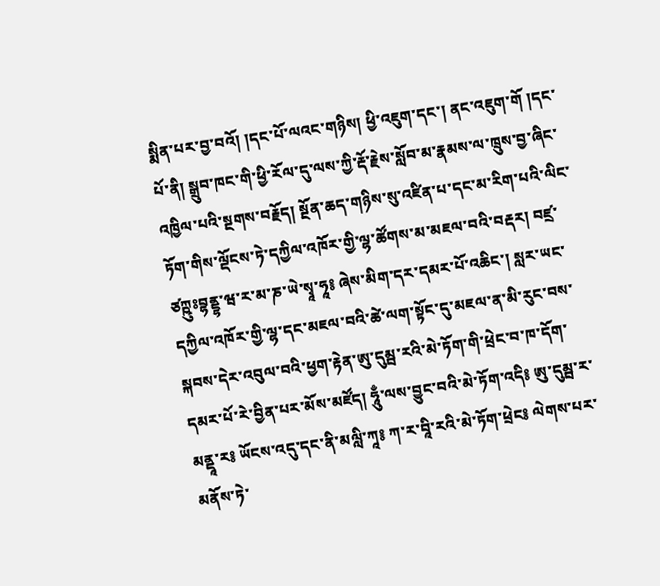སྨིན་པར་བྱ་བའོ། །དང་པོ་ལའང་གཉིས། ཕྱི་འཇུག་དང་། ནང་འཇུག་གོ །དང་པོ་ནི། སྒྲུབ་ཁང་གི་ཕྱི་རོལ་དུ་ལས་ཀྱི་རྡོ་རྗེས་སློབ་མ་རྣམས་ལ་ཁྲུས་བྱ་ཞིང་འཁྱིལ་པའི་སྔགས་བརྗོད། སྔོན་ཆད་གཉིས་སུ་འཛིན་པ་དང་མ་རིག་པའི་ལིང་ཏོག་གིས་ལྡོངས་ཏེ་དཀྱིལ་འཁོར་གྱི་ལྷ་ཚོགས་མ་མཇལ་བའི་བརྡར། བཛྲ་ཙཀྵུཿབྷནྡྷ་ཝ་ར་མ་ཎ་ཡེ་སྭཱ་ཧཱ༔ ཞེས་མིག་དར་དམར་པོ་འཆིང་། སླར་ཡང་དཀྱིལ་འཁོར་གྱི་ལྷ་དང་མཇལ་བའི་ཚེ་ལག་སྟོང་དུ་མཇལ་ན་མི་རུང་བས་སྐབས་དེར་འབུལ་བའི་ཕྱག་རྟེན་ཨུ་དུམྦ་རའི་མེ་ཏོག་གི་ཕྲེང་བ་ཁ་དོག་དམར་པོ་རེ་བྱིན་པར་མོས་མཛོད། ཧཱུྃ་ལས་བྱུང་བའི་མེ་ཏོག་འདི༔ ཨུ་དུམྦ་ར་མནྡཱ་ར༔ ཡོངས་འདུ་དང་ནི་མལླི་ཀཱ༔ ཀ་ར་བཱི་རའི་མེ་ཏོག་ཕྲེང༔ ལེགས་པར་མནོས་ཏེ་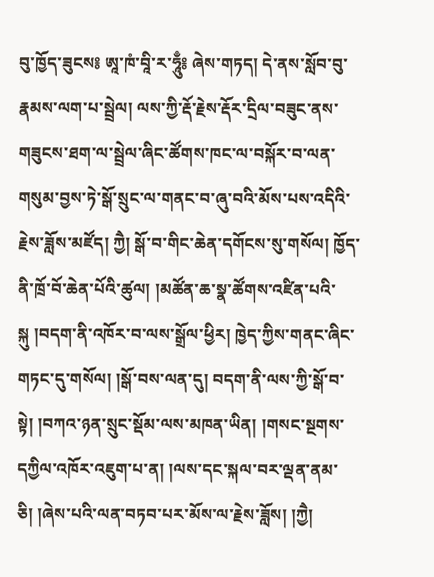བུ་ཁྱོད་ཟུངས༔ ཨཱ་ཁཾ་བཱི་ར་ཧཱུྃ༔ ཞེས་གཏད། དེ་ནས་སློབ་བུ་རྣམས་ལག་པ་སྦྲེལ། ལས་ཀྱི་རྡོ་རྗེས་རྡོར་དྲིལ་བཟུང་ནས་གཟུངས་ཐག་ལ་སྦྲེལ་ཞིང་ཚོགས་ཁང་ལ་བསྐོར་བ་ལན་གསུམ་བྱས་ཏེ་སྒོ་སྲུང་ལ་གནང་བ་ཞུ་བའི་མོས་པས་འདིའི་རྗེས་ཟློས་མཛོད། ཀྱཻ། སྒོ་བ་གིང་ཆེན་དགོངས་སུ་གསོལ། ཁྱོད་ནི་ཁྲོ་བོ་ཆེན་པོའི་ཚུལ། །མཚོན་ཆ་སྣ་ཚོགས་འཛིན་པའི་སྐུ །བདག་ནི་འཁོར་བ་ལས་སྒྲོལ་ཕྱིར། ཁྱེད་ཀྱིས་གནང་ཞིང་གཏང་དུ་གསོལ། །སྒོ་བས་ལན་དུ། བདག་ནི་ལས་ཀྱི་སྒོ་བ་སྟེ། །བཀའ་ཉན་སྲུང་སྡོམ་ལས་མཁན་ཡིན། །གསང་སྔགས་དཀྱིལ་འཁོར་འཇུག་པ་ན། །ལས་དང་སྐལ་བར་ལྡན་ནམ་ཅི། །ཞེས་པའི་ལན་བཏབ་པར་མོས་ལ་རྗེས་ཟློས། །ཀྱཻ།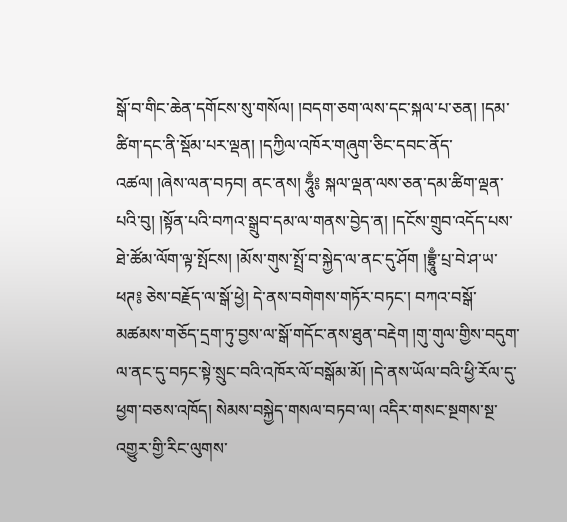སྒོ་བ་གིང་ཆེན་དགོངས་སུ་གསོལ། །བདག་ཅག་ལས་དང་སྐལ་པ་ཅན། །དམ་ཚིག་དང་ནི་སྡོམ་པར་ལྡན། །དཀྱིལ་འཁོར་གཞུག་ཅིང་དབང་ནོད་འཚལ། །ཞེས་ལན་བཏབ། ནང་ནས། ཧཱུྃ༔ སྐལ་ལྡན་ལས་ཅན་དམ་ཚིག་ལྡན་པའི་བུ། །སྟོན་པའི་བཀའ་སྒྲུབ་དམ་ལ་གནས་བྱེད་ན། །དངོས་གྲུབ་འདོད་པས་ཐེ་ཚོམ་ལོག་ལྟ་སྤོངས། །མོས་གུས་སྤྲོ་བ་སྐྱེད་ལ་ནང་དུ་ཤོག །བྷྲཱུྃ་པྲ་བེ་ཤ་ཡ་ཕཊ༔ ཅེས་བརྗོད་ལ་སྒོ་ཕྱེ། དེ་ནས་བགེགས་གཏོར་བཏང་། བཀའ་བསྒོ་མཚམས་གཅོད་དྲག་ཏུ་བྱས་ལ་སྒོ་གདོང་ནས་ཐུན་བརྡེག །གུ་གུལ་གྱིས་བདུག་ལ་ནང་དུ་བཏང་སྟེ་སྲུང་བའི་འཁོར་ལོ་བསྒོམ་མོ། །དེ་ནས་ཡོལ་བའི་ཕྱི་རོལ་དུ་ཕྱག་བཅས་འཁོད། སེམས་བསྐྱེད་གསལ་བཏབ་ལ། འདིར་གསང་སྔགས་སྔ་འགྱུར་གྱི་རིང་ལུགས་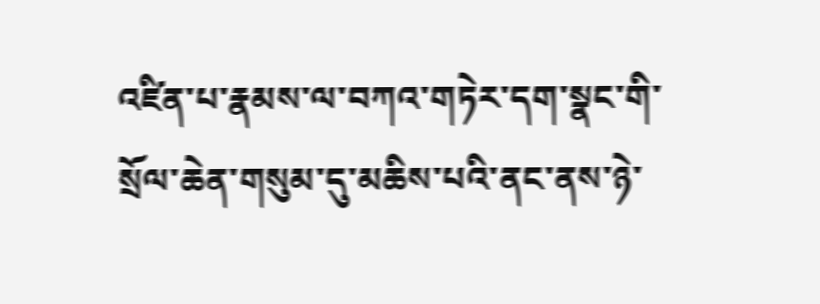འཛིན་པ་རྣམས་ལ་བཀའ་གཏེར་དག་སྣང་གི་སྲོལ་ཆེན་གསུམ་དུ་མཆིས་པའི་ནང་ནས་ཉེ་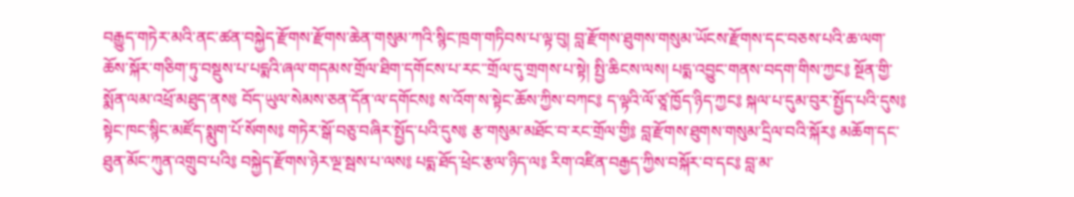བརྒྱུད་གཏེར་མའི་ནང་ཚན་བསྐྱེད་རྫོགས་རྫོགས་ཆེན་གསུམ་ཀའི་སྙིང་ཁྲག་གཏིབས་པ་ལྟ་བུ། བླ་རྫོགས་ཐུགས་གསུམ་ཡོངས་རྫོགས་དང་བཅས་པའི་ཆ་ལག་ཆོས་སྐོར་གཅིག་ཏུ་བསྡུས་པ་པདྨའི་ཞལ་གདམས་གྲོལ་ཐིག་དགོངས་པ་རང་་གྲོལ་དུ་གྲགས་པ་སྟེ། སྤྱི་ཆིངས་ལས། པདྨ་འབྱུང་གནས་བདག་གིས་ཀྱང༔ སྔོན་གྱི་སྨོན་ལམ་འཕྲོ་མཐུད་ནས༔ བོད་ཡུལ་སེམས་ཅན་དོན་ལ་དགོངས༔ ས་འོག་ས་སྟེང་ཆོས་ཀྱིས་བཀང༔ ད་ལྟའི་ལོ་ཙཱ་ཁྱོད་ཉིད་ཀྱང༔ སྐལ་པ་དུམ་བུར་སྤྱོད་པའི་དུས༔ སྟེང་ཁང་སྙིང་མཛོད་སྨུག་པོ་སོགས༔ གཏེར་སྒོ་བཅུ་བཞིར་སྤྱོད་པའི་དུས༔ རྩ་གསུམ་མཐོང་བ་རང་གྲོལ་གྱི༔ བླ་རྫོགས་ཐུགས་གསུམ་དྲིལ་བའི་སྐོར༔ མཆོག་དང་ཐུན་མོང་ཀུན་འགྲུབ་པའི༔ བསྐྱེད་རྫོགས་ཉེར་ལྔ་སྦས་པ་ལས༔ པདྨ་ཐོད་ཕྲེང་རྩལ་ཉིད་ལ༔ རིག་འཛིན་བརྒྱད་ཀྱིས་བསྐོར་བ་དང༔ བླ་མ་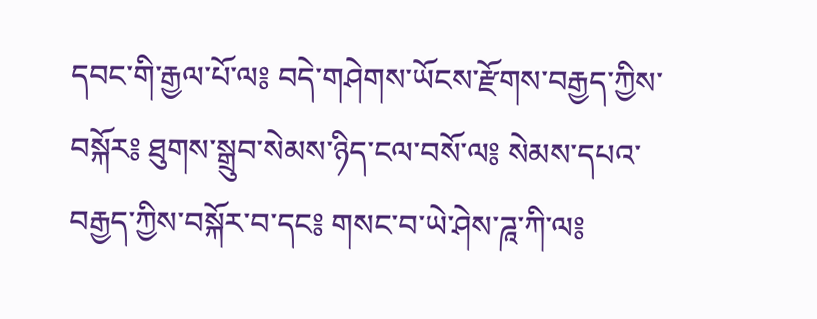དབང་གི་རྒྱལ་པོ་ལ༔ བདེ་གཤེགས་ཡོངས་རྫོགས་བརྒྱད་ཀྱིས་བསྐོར༔ ཐུགས་སྒྲུབ་སེམས་ཉིད་ངལ་བསོ་ལ༔ སེམས་དཔའ་བརྒྱད་ཀྱིས་བསྐོར་བ་དང༔ གསང་བ་ཡེ་ཤེས་ཌཱ་ཀི་ལ༔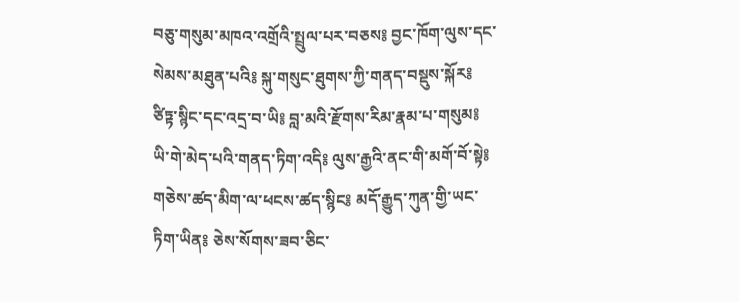བཅུ་གསུམ་མཁའ་འགྲོའི་སྤྲུལ་པར་བཅས༔ བྱང་ཁོག་ལུས་དང་སེམས་མཐུན་པའི༔ སྐུ་གསུང་ཐུགས་ཀྱི་གནད་བསྡུས་སྐོར༔ ཙིཏྟ་སྙིང་དང་འདྲ་བ་ཡི༔ བླ་མའི་རྫོགས་རིམ་རྣམ་པ་གསུམ༔ ཡི་གེ་མེད་པའི་གནད་ཏིག་འདི༔ ལུས་རྒྱའི་ནང་གི་མགོ་བོ་སྟེ༔ གཅེས་ཚད་མིག་ལ་ཕངས་ཚད་སྙིང༔ མདོ་རྒྱུད་ཀུན་གྱི་ཡང་ཏིག་ཡིན༔ ཅེས་སོགས་ཟབ་ཅིང་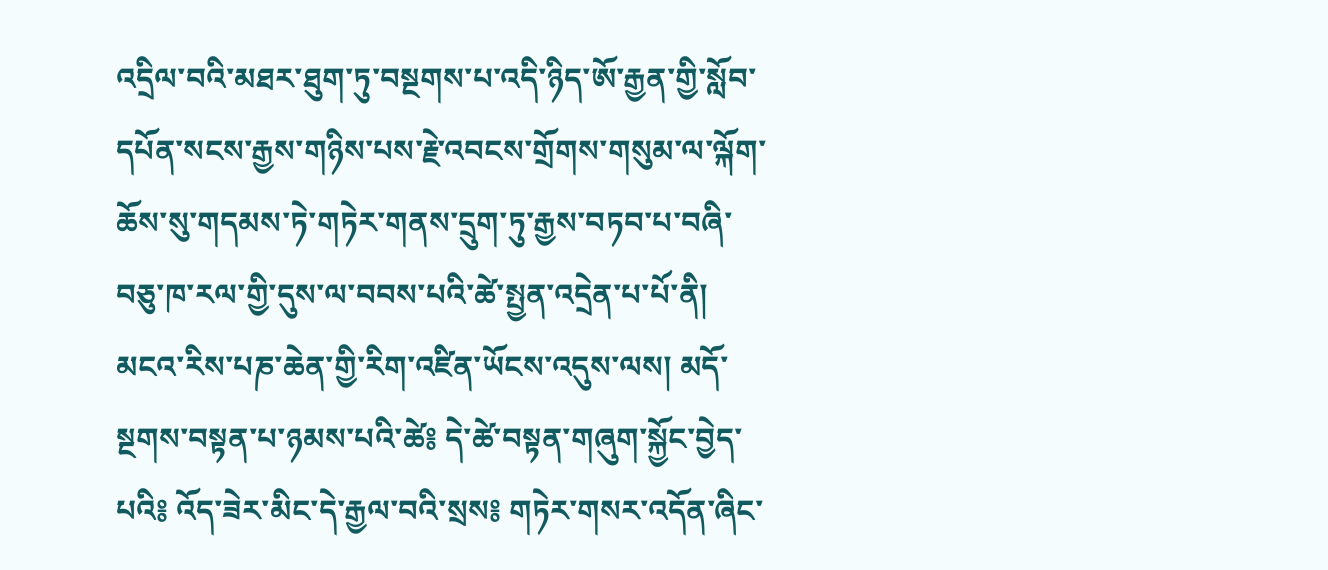འདྲིལ་བའི་མཐར་ཐུག་ཏུ་བསྔགས་པ་འདི་ཉིད་ཨོ་རྒྱན་གྱི་སློབ་དཔོན་སངས་རྒྱས་གཉིས་པས་རྗེ་འབངས་གྲོགས་གསུམ་ལ་ལྐོག་ཆོས་སུ་གདམས་ཏེ་གཏེར་གནས་དྲུག་ཏུ་རྒྱས་བཏབ་པ་བཞི་བཅུ་ཁ་རལ་གྱི་དུས་ལ་བབས་པའི་ཚེ་སྤྱན་འདྲེན་པ་པོ་ནི། མངའ་རིས་པཎ་ཆེན་གྱི་རིག་འཛིན་ཡོངས་འདུས་ལས། མདོ་སྔགས་བསྟན་པ་ཉམས་པའི་ཚེ༔ དེ་ཚེ་བསྟན་གཞུག་སྐྱོང་བྱེད་པའི༔ འོད་ཟེར་མིང་དེ་རྒྱལ་བའི་སྲས༔ གཏེར་གསར་འདོན་ཞིང་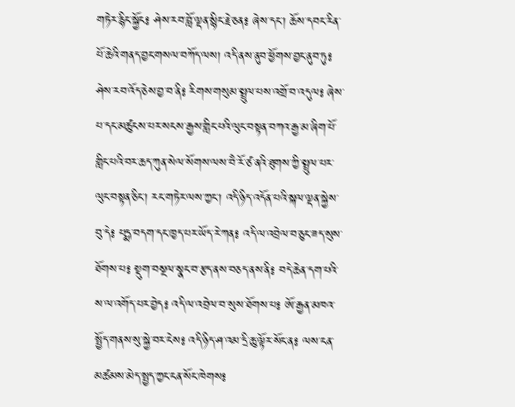གཏེར་རྙིང་སྐྱོང༔ ཤེས་རབ་བློ་ལྡན་སྙིང་རྗེ་ཅན༔ ཞེས་དང་། ཆོས་དབང་རིན་པོ་ཆེའི་གནད་བྱང་གསལ་བཀོད་ལས། འདི་ནས་ནུབ་ཕྱོགས་བྱང་ནུབ་ཏུ༔ ཤེས་རབ་འོད་ཅེས་བྱ་བ་ནི༔ རིགས་གསུམ་སྤྲུལ་པས་འགྲོ་བ་འདུལ༔ ཞེས་པ་དང་མཚུངས་པར་སངས་རྒྱས་གླིང་པའི་ལུང་བསྟན་བཀའ་རྒྱ་མ་ཞིག་པོ་གླིང་པའི་བར་ཆད་ཀུན་སེལ་སོགས་ལས་བཻ་རོ་ཙ་ནའི་ཐུགས་ཀྱི་སྤྲུལ་པར་ལུང་བསྟན་ཅིང་། རང་གཏེར་ལས་ཀྱང་། འདི་ཉིད་འདོན་པའི་སྐལ་ལྡན་སྐྱེས་བུ་དེ༔ པདྨ་བདག་དང་ཁྱད་པར་ཡོད་རེ་ཀན༔ འདི་ལ་འབྲེལ་བ་ཅུང་ཟད་སུས་ཐོགས་པ༔ སྡུག་བསྔལ་སྣང་བ་རྩད་ནས་བཅད་ནས་ནི༔ བདེ་ཆེན་དག་པའི་ས་ལ་འགོད་པར་བྱེད༔ འདི་ལ་འབྲེལ་བ་སུས་ཐོགས་པ༔ ཨོ་རྒྱན་མཁའ་སྤྱོད་གནས་སུ་སྐྱེ་བར་ངེས༔ འདི་ཉིད་ཤ་འམ་དྲི་ཆུ་ལྟོར་སོང་ན༔ ལས་ངན་མཚམས་མེད་སྤྱད་ཀྱང་ངན་སོང་ཁེགས༔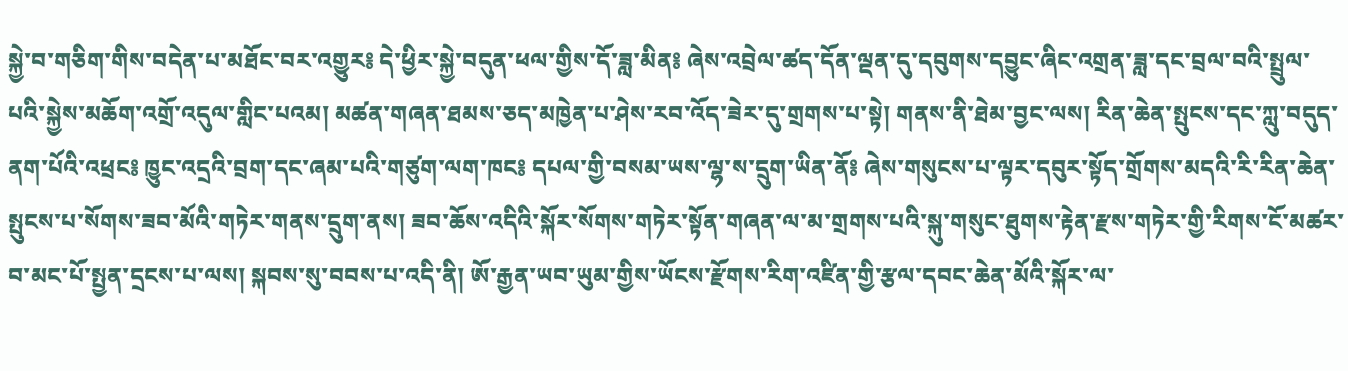སྐྱེ་བ་གཅིག་གིས་བདེན་པ་མཐོང་བར་འགྱུར༔ དེ་ཕྱིར་སྐྱེ་བདུན་ཕལ་གྱིས་དོ་ཟླ་མིན༔ ཞེས་འབྲེལ་ཚད་དོན་ལྡན་དུ་དབུགས་དབྱུང་ཞིང་འགྲན་ཟླ་དང་བྲལ་བའི་སྤྲུལ་པའི་སྐྱེས་མཆོག་འགྲོ་འདུལ་གླིང་པའམ། མཚན་གཞན་ཐམས་ཅད་མཁྱེན་པ་ཤེས་རབ་འོད་ཟེར་དུ་གྲགས་པ་སྟེ། གནས་ནི་ཐེམ་བྱང་ལས། རིན་ཆེན་སྤུངས་དང་ཀླུ་བདུད་ནག་པོའི་འཕྲང༔ ཁྱུང་འདྲའི་བྲག་དང་ཞམ་པའི་གཙུག་ལག་ཁང༔ དཔལ་གྱི་བསམ་ཡས་ལྷ་ས་དྲུག་ཡིན་ནོ༔ ཞེས་གསུངས་པ་ལྟར་དབུར་སྟོད་གྲོགས་མདའི་རི་རིན་ཆེན་སྤུངས་པ་སོགས་ཟབ་མོའི་གཏེར་གནས་དྲུག་ནས། ཟབ་ཆོས་འདིའི་སྐོར་སོགས་གཏེར་སྟོན་གཞན་ལ་མ་གྲགས་པའི་སྐུ་གསུང་ཐུགས་རྟེན་རྫས་གཏེར་གྱི་རིགས་ངོ་མཚར་བ་མང་པོ་སྤྱན་དྲངས་པ་ལས། སྐབས་སུ་བབས་པ་འདི་ནི། ཨོ་རྒྱན་ཡབ་ཡུམ་གྱིས་ཡོངས་རྫོགས་རིག་འཛིན་གྱི་རྩལ་དབང་ཆེན་མོའི་སྐོར་ལ་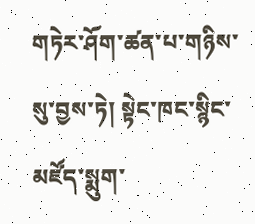གཏེར་ཤོག་ཚན་པ་གཉིས་སུ་བྱས་ཏེ། སྟེང་ཁང་སྙིང་མཛོད་སྨུག་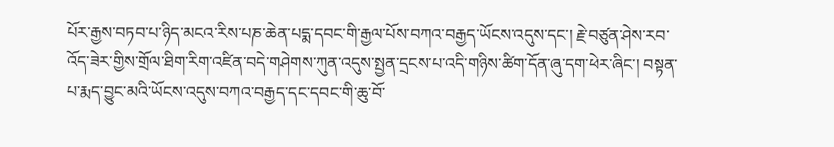པོར་རྒྱས་བཏབ་པ་ཉིད་མངའ་རིས་པཎ་ཆེན་པདྨ་དབང་གི་རྒྱལ་པོས་བཀའ་བརྒྱད་ཡོངས་འདུས་དང་། རྗེ་བཙུན་ཤེས་རབ་འོད་ཟེར་གྱིས་གྲོལ་ཐིག་རིག་འཛིན་བདེ་གཤེགས་ཀུན་འདུས་སྤྱན་དྲངས་པ་འདི་གཉིས་ཚིག་དོན་ཞུ་དག་ཕེར་ཞིང་། བསྟན་པ་རྨད་བྱུང་མའི་ཡོངས་འདུས་བཀའ་བརྒྱད་དང་དབང་གི་ཆུ་བོ་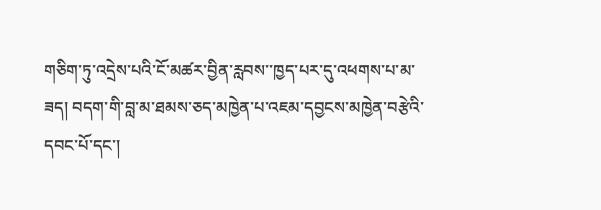གཅིག་ཏུ་འདྲེས་པའི་ངོ་མཚར་བྱིན་རླབས་་ཁྱད་པར་དུ་འཕགས་པ་མ་ཟད། བདག་གི་བླ་མ་ཐམས་ཅད་མཁྱེན་པ་འཇམ་དབྱངས་མཁྱེན་བརྩེའི་དབང་པོ་དང་།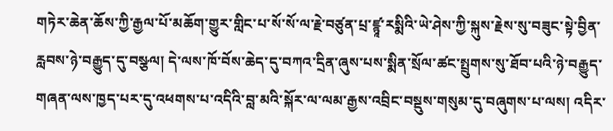གཏེར་ཆེན་ཆོས་ཀྱི་རྒྱལ་པོ་མཆོག་གྱུར་གླིང་པ་སོ་སོ་ལ་རྗེ་བཙུན་པྲ་ཛྙཱ་རསྨིའི་ཡེ་ཤེས་ཀྱི་སྐུས་རྗེས་སུ་བཟུང་སྟེ་བྱིན་རླབས་ཉེ་བརྒྱུད་དུ་བསྩལ། དེ་ལས་ཁོ་བོས་ཆེད་དུ་བཀའ་དྲིན་ཞུས་པས་སྨིན་སྲོལ་ཚང་སྤྲུགས་སུ་ཐོབ་པའི་ཉེ་བརྒྱུད་གཞན་ལས་ཁྱད་པར་དུ་འཕགས་པ་འདིའི་བླ་མའི་སྐོར་ལ་ལམ་རྒྱས་འབྲིང་བསྡུས་གསུམ་དུ་བཞུགས་པ་ལས། འདིར་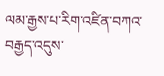ལམ་རྒྱས་པ་རིག་འཛིན་བཀའ་བརྒྱད་འདུས་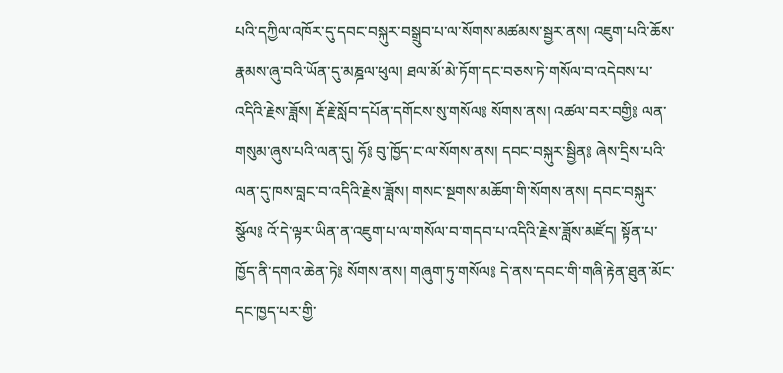པའི་དཀྱིལ་འཁོར་དུ་དབང་བསྐུར་བསྒྲུབ་པ་ལ་སོགས་མཚམས་སྦྱར་ནས། འཇུག་པའི་ཆོས་རྣམས་ཞུ་བའི་ཡོན་དུ་མཎྜལ་ཕུལ། ཐལ་མོ་མེ་ཏོག་དང་བཅས་ཏེ་གསོལ་བ་འདེབས་པ་འདིའི་རྗེས་ཟློས། རྡོ་རྗེ་སློབ་དཔོན་དགོངས་སུ་གསོལ༔ སོགས་ནས། འཚལ་བར་བགྱི༔ ལན་གསུམ་ཞུས་པའི་ལན་དུ། ཧོ༔ བུ་ཁྱོད་ང་ལ་སོགས་ནས། དབང་བསྐུར་སྦྱིན༔ ཞེས་དྲིས་པའི་ལན་དུ་ཁས་བླང་བ་འདིའི་རྗེས་ཟློས། གསང་སྔགས་མཆོག་གི་སོགས་ནས། དབང་བསྐུར་སྩོལ༔ འོ་དེ་ལྟར་ཡིན་ན་འཇུག་པ་ལ་གསོལ་བ་གདབ་པ་འདིའི་རྗེས་ཟློས་མཛོད། སྟོན་པ་ཁྱོད་ནི་དགའ་ཆེན་ཏེ༔ སོགས་ནས། གཞུག་ཏུ་གསོལ༔ དེ་ནས་དབང་གི་གཞི་རྟེན་ཐུན་མོང་དང་ཁྱད་པར་གྱི་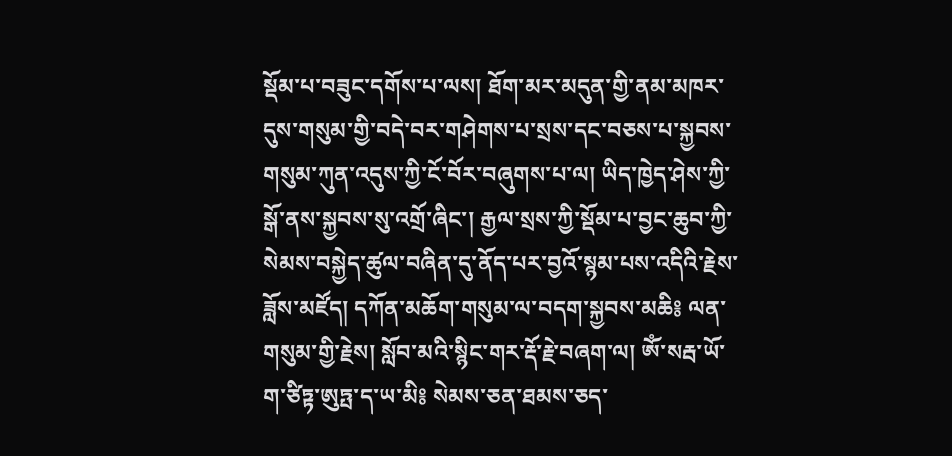སྡོམ་པ་བཟུང་དགོས་པ་ལས། ཐོག་མར་མདུན་གྱི་ནམ་མཁར་དུས་གསུམ་གྱི་བདེ་བར་གཤེགས་པ་སྲས་དང་བཅས་པ་སྐྱབས་གསུམ་ཀུན་འདུས་ཀྱི་ངོ་བོར་བཞུགས་པ་ལ། ཡིད་ཁྱེད་ཤེས་ཀྱི་སྒོ་ནས་སྐྱབས་སུ་འགྲོ་ཞིང་། རྒྱལ་སྲས་ཀྱི་སྡོམ་པ་བྱང་ཆུབ་ཀྱི་སེམས་བསྐྱེད་ཚུལ་བཞིན་དུ་ནོད་པར་བྱའོ་སྙམ་པས་འདིའི་རྗེས་ཟློས་མཛོད། དཀོན་མཆོག་གསུམ་ལ་བདག་སྐྱབས་མཆི༔ ལན་གསུམ་གྱི་རྗེས། སློབ་མའི་སྙིང་གར་རྡོ་རྗེ་བཞག་ལ། ཨོཾ་སརྦ་ཡོ་ག་ཙིཏྟ་ཨུཏྤ་ད་ཡ་མི༔ སེམས་ཅན་ཐམས་ཅད་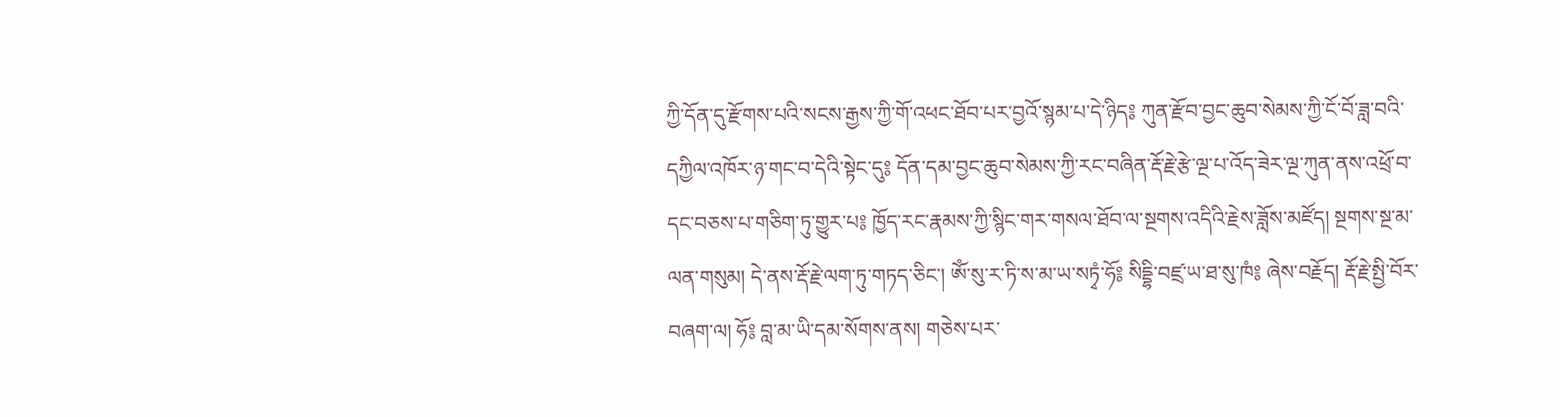ཀྱི་དོན་དུ་རྫོགས་པའི་སངས་རྒྱས་ཀྱི་གོ་འཕང་ཐོབ་པར་བྱའོ་སྙམ་པ་དེ་ཉིད༔ ཀུན་རྫོབ་བྱང་ཆུབ་སེམས་ཀྱི་ངོ་བོ་ཟླ་བའི་དཀྱིལ་འཁོར་ཉ་གང་བ་དེའི་སྟེང་དུ༔ དོན་དམ་བྱང་ཆུབ་སེམས་ཀྱི་རང་བཞིན་རྡོ་རྗེ་རྩེ་ལྔ་པ་འོད་ཟེར་ལྔ་ཀུན་ནས་འཕྲོ་བ་དང་བཅས་པ་གཅིག་ཏུ་གྱུར་པ༔ ཁྱོད་རང་རྣམས་ཀྱི་སྙིང་གར་གསལ་ཐོབ་ལ་སྔགས་འདིའི་རྗེས་ཟློས་མཛོད། སྔགས་སྔ་མ་ལན་གསུམ། དེ་ནས་རྡོ་རྗེ་ལག་ཏུ་གཏད་ཅིང་། ཨོཾ་སུ་ར་ཏི་ས་མ་ཡ་སཏྭཾ་ཧོ༔ སིདྡྷི་བཛྲ་ཡ་ཐ་སུ་ཁཾ༔ ཞེས་བརྗོད། རྡོ་རྗེ་སྤྱི་བོར་བཞག་ལ། ཧོ༔ བླ་མ་ཡི་དམ་སོགས་ནས། གཅེས་པར་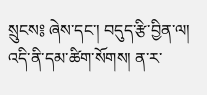སྲུངས༔ ཞེས་དང་། བདུད་རྩི་བྱིན་ལ། འདི་ནི་དམ་ཚིག་སོགས། ན་ར་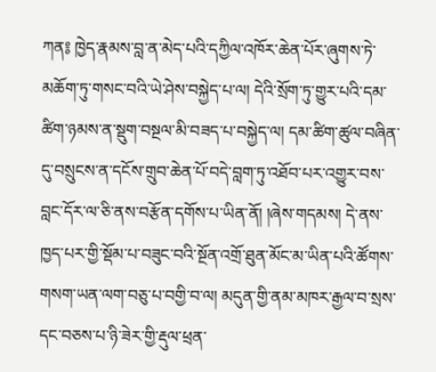ཀན༔ ཁྱེད་རྣམས་བླ་ན་མེད་པའི་དཀྱིལ་འཁོར་ཆེན་པོར་ཞུགས་ཏེ་མཆོག་ཏུ་གསང་བའི་ཡེ་ཤེས་བསྐྱེད་པ་ལ། དེའི་སྲོག་ཏུ་གྱུར་པའི་དམ་ཚིག་ཉམས་ན་སྡུག་བསྔལ་མི་བཟད་པ་བསྐྱེད་ལ། དམ་ཚིག་ཚུལ་བཞིན་དུ་བསྲུངས་ན་དངོས་གྲུབ་ཆེན་པོ་བདེ་བླག་ཏུ་འཐོབ་པར་འགྱུར་བས་བླང་དོར་ལ་ཅི་ནས་བརྩོན་དགོས་པ་ཡིན་ནོ། །ཞེས་གདམས། དེ་ནས་ཁྱད་པར་གྱི་སྡོམ་པ་བཟུང་བའི་སྔོན་འགྲོ་ཐུན་མོང་མ་ཡིན་པའི་ཚོགས་གསག་ཡན་ལག་བཅུ་པ་བགྱི་བ་ལ། མདུན་གྱི་ནམ་མཁར་རྒྱལ་བ་སྲས་དང་བཅས་པ་ཉི་ཟེར་གྱི་རྡུལ་ཕྲན་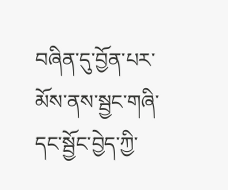བཞིན་དུ་བྱོན་པར་མོས་ནས་སྦྱང་གཞི་དང་སྦྱོང་བྱེད་ཀྱི་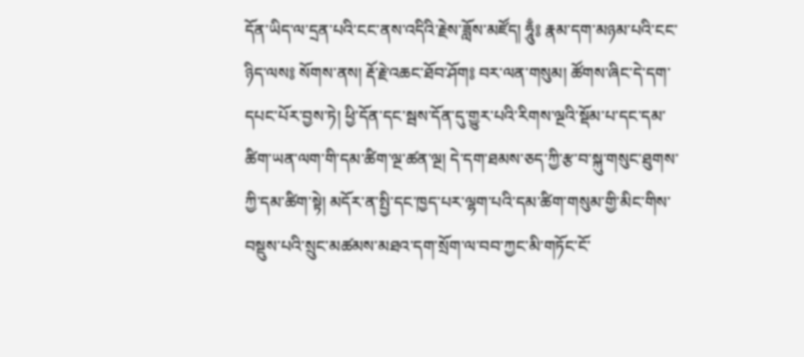དོན་ཡིད་ལ་དྲན་པའི་ངང་ནས་འདིའི་རྗེས་ཟློས་མཛོད། ཧཱུྃ༔ རྣམ་དག་མཉམ་པའི་ངང་ཉིད་ལས༔ སོགས་ནས། རྡོ་རྗེ་འཆང་ཐོབ་ཤོག༔ བར་ལན་གསུམ། ཚོགས་ཞིང་དེ་དག་དཔང་པོར་བྱས་ཏེ། ཕྱི་དོན་དང་སྦས་དོན་དུ་གྱུར་པའི་རིགས་ལྔའི་སྡོམ་པ་དང་དམ་ཚིག་ཡན་ལག་གི་དམ་ཚིག་ལྔ་ཚན་ལྔ། དེ་དག་ཐམས་ཅད་ཀྱི་རྩ་བ་སྐུ་གསུང་ཐུགས་ཀྱི་དམ་ཚིག་སྟེ། མདོར་ན་སྤྱི་དང་ཁྱད་པར་ལྷག་པའི་དམ་ཚིག་གསུམ་གྱི་མིང་གིས་བསྡུས་པའི་སྲུང་མཚམས་མཐའ་དག་སྲོག་ལ་བབ་ཀྱང་མི་གཏོང་ངོ་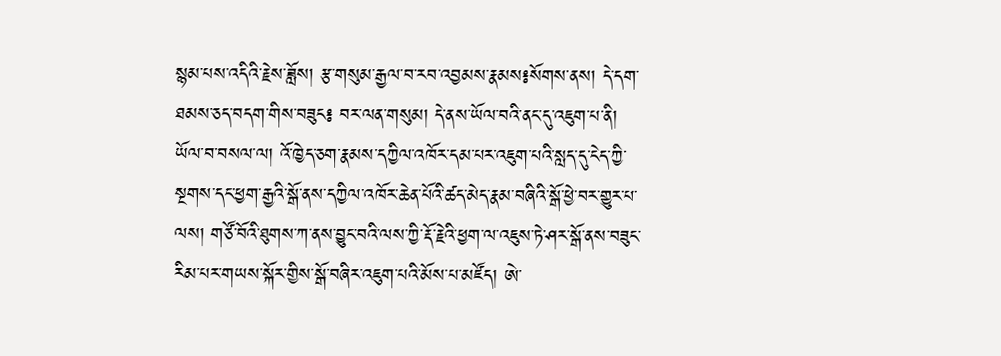སྙམ་པས་འདིའི་རྗེས་ཟློས། རྩ་གསུམ་རྒྱལ་བ་རབ་འབྱམས་རྣམས༔སོགས་ནས། དེ་དག་ཐམས་ཅད་བདག་གིས་བཟུང༔ བར་ལན་གསུམ། དེ་ནས་ཡོལ་བའི་ནང་དུ་འཇུག་པ་ནི། ཡོལ་བ་བསལ་ལ། འོ་ཁྱེད་ཅག་རྣམས་དཀྱིལ་འཁོར་དམ་པར་འཇུག་པའི་སླད་དུ་ངེད་ཀྱི་སྔགས་དང་ཕྱག་རྒྱའི་སྒོ་ནས་དཀྱིལ་འཁོར་ཆེན་པོའི་ཚད་མེད་རྣམ་བཞིའི་སྒོ་ཕྱེ་བར་གྱུར་པ་ལས། གཙོ་བོའི་ཐུགས་ཀ་ནས་བྱུང་བའི་ལས་ཀྱི་རྡོ་རྗེའི་ཕྱག་ལ་འཇུས་ཏེ་ཤར་སྒོ་ནས་བཟུང་རིམ་པར་གཡས་སྐོར་གྱིས་སྒོ་བཞིར་འཇུག་པའི་མོས་པ་མཛོད། ཨེ་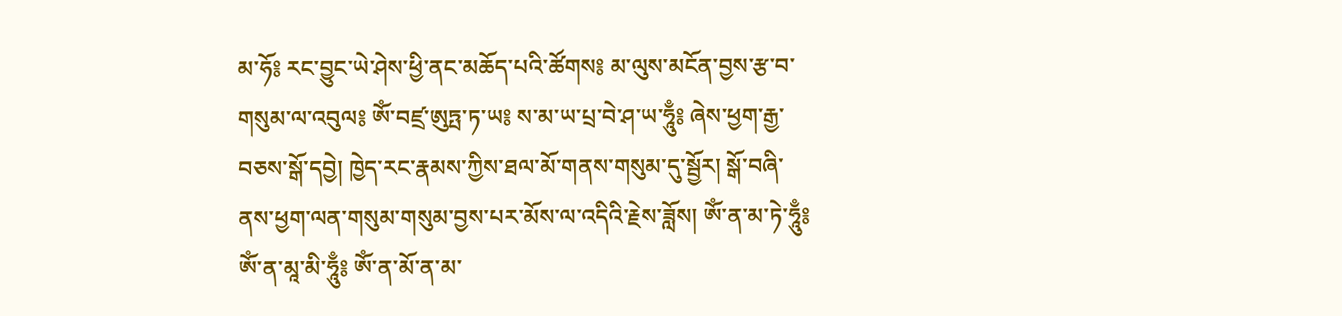མ་ཧོ༔ རང་བྱུང་ཡེ་ཤེས་ཕྱི་ནང་མཆོད་པའི་ཚོགས༔ མ་ལུས་མངོན་བྱས་རྩ་བ་གསུམ་ལ་འབུལ༔ ཨོཾ་བཛྲ་ཨུཏྤ་ཏ་ཡ༔ ས་མ་ཡ་པྲ་བེ་ཤ་ཡ་ཧཱུྃ༔ ཞེས་ཕྱག་རྒྱ་བཅས་སྒོ་དབྱེ། ཁྱེད་རང་རྣམས་ཀྱིས་ཐལ་མོ་གནས་གསུམ་དུ་སྦྱོར། སྒོ་བཞི་ནས་ཕྱག་ལན་གསུམ་གསུམ་བྱས་པར་མོས་ལ་འདིའི་རྗེས་ཟློས། ཨོཾ་ན་མ་ཏེ་ཧཱུྃ༔ ཨོཾ་ན་མཱ་མི་ཧཱུྃ༔ ཨོཾ་ན་མོ་ན་མ་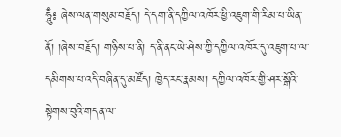ཧཱུྃ༔ ཞེས་ལན་གསུམ་བརྗོད། དེ་དག་ནི་དཀྱིལ་འཁོར་ཕྱི་འཇུག་གི་རིམ་པ་ཡིན་ནོ། །ཞེས་བརྗོད། གཉིས་པ་ནི། ད་ནི་ནང་ཡེ་ཤེས་ཀྱི་དཀྱིལ་འཁོར་དུ་འཇུག་པ་ལ་དམིགས་པ་འདི་བཞིན་དུ་མཛོད། ཁྱེད་རང་རྣམས། དཀྱིལ་འཁོར་གྱི་ཤར་སྒོའི་སྟེགས་བུའི་གདན་ལ་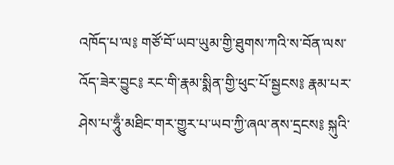འཁོད་པ་ལ༔ གཙོ་བོ་ཡབ་ཡུམ་གྱི་ཐུགས་ཀའི་ས་བོན་ལས་འོད་ཟེར་བྱུང༔ རང་གི་རྣམ་སྨིན་གྱི་ཕུང་པོ་སྦྱངས༔ རྣམ་པར་ཤེས་པ་ཧཱུྃ་མཐིང་གར་གྱུར་པ་ཡབ་ཀྱི་ཞལ་ནས་དྲངས༔ སྐུའི་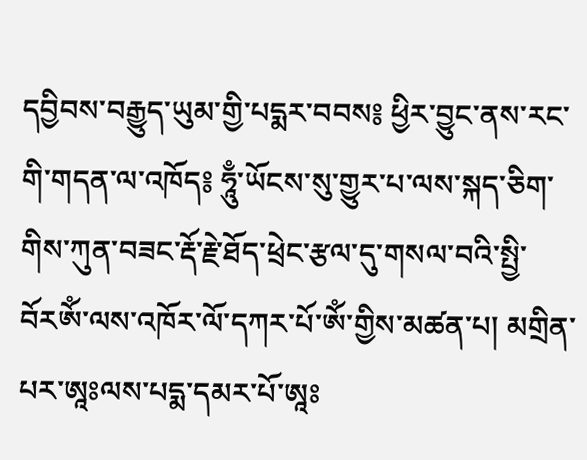དབྱིབས་བརྒྱུད་ཡུམ་གྱི་པདྨར་བབས༔ ཕྱིར་བྱུང་ནས་རང་གི་གདན་ལ་འཁོད༔ ཧཱུྃ་ཡོངས་སུ་གྱུར་པ་ལས་སྐད་ཅིག་གིས་ཀུན་བཟང་རྡོ་རྗེ་ཐོད་ཕྲེང་རྩལ་དུ་གསལ་བའི་སྤྱི་བོརཨོཾ་ལས་འཁོར་ལོ་དཀར་པོ་ཨོཾ་གྱིས་མཚན་པ། མགྲིན་པར་ཨཱཿལས་པདྨ་དམར་པོ་ཨཱཿ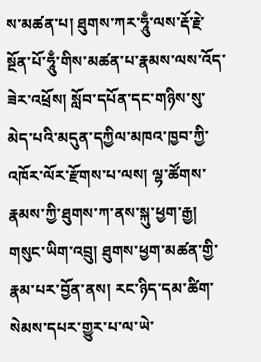ས་མཚན་པ། ཐུགས་ཀར་ཧཱུྃ་ལས་རྡོ་རྗེ་སྔོན་པོ་ཧཱུྃ་གིས་མཚན་པ་རྣམས་ལས་འོད་ཟེར་འཕྲོས། སློབ་དཔོན་དང་གཉིས་སུ་མེད་པའི་མདུན་དཀྱིལ་མཁའ་ཁྱབ་ཀྱི་འཁོར་ལོར་རྫོགས་པ་ལས། ལྷ་ཚོགས་རྣམས་ཀྱི་ཐུགས་ཀ་ནས་སྐུ་ཕྱག་རྒྱ། གསུང་ཡིག་འབྲུ། ཐུགས་ཕྱག་མཚན་གྱི་རྣམ་པར་བྱོན་ནས། རང་ཉིད་དམ་ཚིག་སེམས་དཔར་གྱུར་པ་ལ་ཡེ་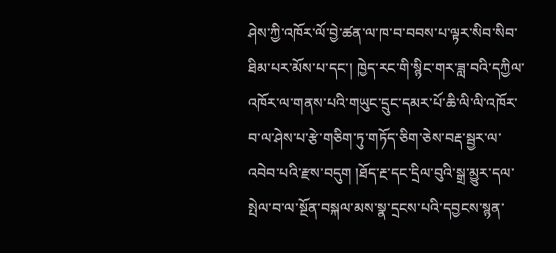ཤེས་ཀྱི་འཁོར་ལོ་བྱེ་ཚན་ལ་ཁ་བ་བབས་པ་ལྟར་སིབ་སིབ་ཐིམ་པར་མོས་པ་དང་། ཁྱེད་རང་གི་སྙིང་གར་ཟླ་བའི་དཀྱིལ་འཁོར་ལ་གནས་པའི་གཡུང་དྲུང་དམར་པོ་ཆི་ལི་ལི་འཁོར་བ་ལ་ཤེས་པ་རྩེ་གཅིག་ཏུ་གཏོད་ཅིག་ཅེས་བརྡ་སྦྱར་ལ་འབེབ་པའི་རྫས་བདུག །ཐོད་རྔ་དང་དྲིལ་བུའི་སྒྲ་མྱུར་དལ་སྤེལ་བ་ལ་སྔོན་བསྐལ་མས་སྣ་དྲངས་པའི་དབྱངས་སྙན་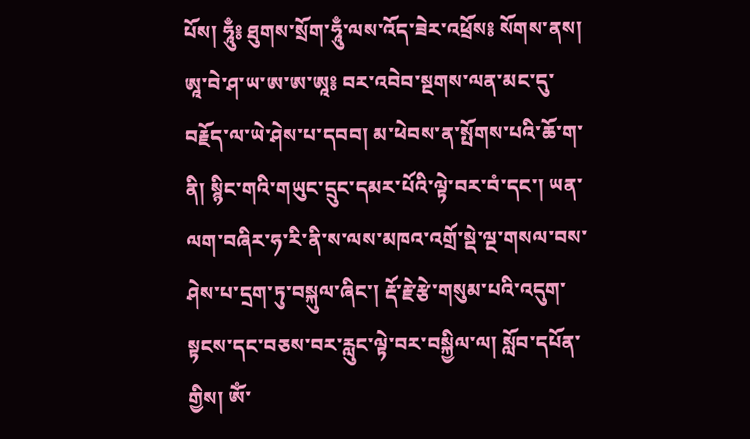པོས། ཧཱུྃ༔ ཐུགས་སྲོག་ཧཱུྃ་ལས་འོད་ཟེར་འཕྲོས༔ སོགས་ནས། ཨཱ་བེ་ཤ་ཡ་ཨ་ཨ་ཨཱ༔ བར་འབེབ་སྔགས་ལན་མང་དུ་བརྗོད་ལ་ཡེ་ཤེས་པ་དབབ། མ་ཕེབས་ན་སྤོགས་པའི་ཆོ་ག་ནི། སྙིང་གའི་གཡུང་དྲུང་དམར་པོའི་ལྟེ་བར་བཾ་དང་། ཡན་ལག་བཞིར་ཧ་རི་ནི་ས་ལས་མཁའ་འགྲོ་སྡེ་ལྔ་གསལ་བས་ཤེས་པ་དྲག་ཏུ་བསྐུལ་ཞིང་། རྡོ་རྗེ་རྩེ་གསུམ་པའི་འདུག་སྟངས་དང་བཅས་བར་རླུང་ལྟེ་བར་བསྐྱིལ་ལ། སློབ་དཔོན་གྱིས། ཨོཾ་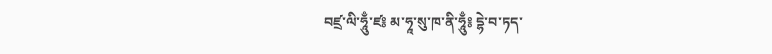བཛྲ་ལི་ཧཱུྃ་ཛ༔ མ་ཧཱ་སུ་ཁ་ནི་ཧཱུྃ༔ དྷེ་བ་ཏད་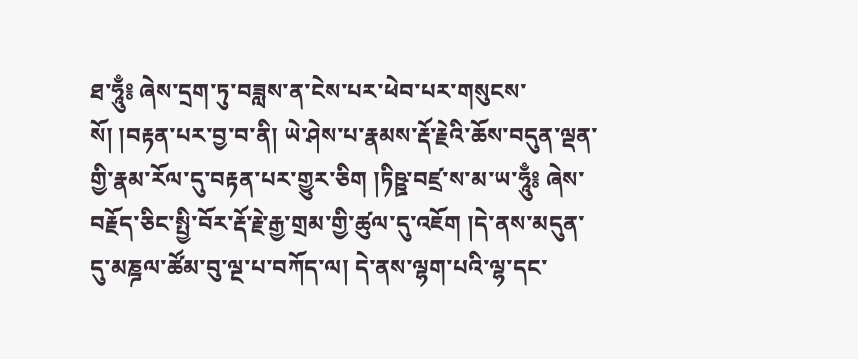ཐ་ཧཱུྃ༔ ཞེས་དྲག་ཏུ་བཟླས་ན་ངེས་པར་ཕེབ་པར་གསུངས་སོ། །བརྟན་པར་བྱ་བ་ནི། ཡེ་ཤེས་པ་རྣམས་རྡོ་རྗེའི་ཆོས་བདུན་ལྡན་གྱི་རྣམ་རོལ་དུ་བརྟན་པར་གྱུར་ཅིག །ཏིཥྛ་བཛྲ་ས་མ་ཡ་ཧཱུྃ༔ ཞེས་བརྗོད་ཅིང་སྤྱི་བོར་རྡོ་རྗེ་རྒྱ་གྲམ་གྱི་ཚུལ་དུ་འཇོག །དེ་ནས་མདུན་དུ་མཎྜལ་ཚོམ་བུ་ལྔ་པ་བཀོད་ལ། དེ་ནས་ལྷག་པའི་ལྷ་དང་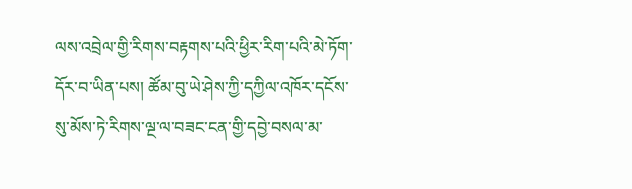ལས་འབྲེལ་གྱི་རིགས་བརྟགས་པའི་ཕྱིར་རིག་པའི་མེ་ཏོག་དོར་བ་ཡིན་པས། ཚོམ་བུ་ཡེ་ཤེས་ཀྱི་དཀྱིལ་འཁོར་དངོས་སུ་མོས་ཏེ་རིགས་ལྔ་ལ་བཟང་ངན་གྱི་དབྱེ་བསལ་མ་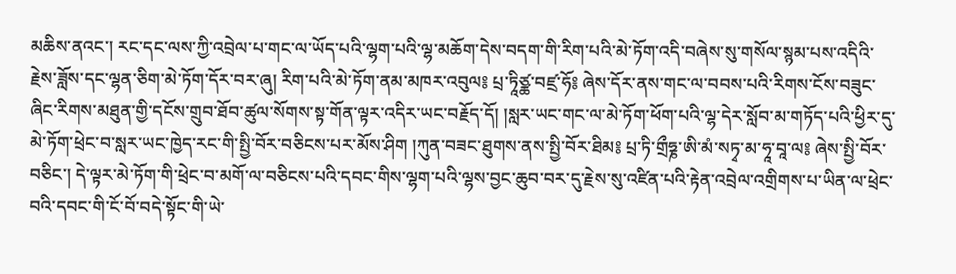མཆིས་ནའང་། རང་དང་ལས་ཀྱི་འབྲེལ་པ་གང་ལ་ཡོད་པའི་ལྷག་པའི་ལྷ་མཆོག་དེས་བདག་གི་རིག་པའི་མེ་ཏོག་འདི་བཞེས་སུ་གསོལ་སྙམ་པས་འདིའི་རྗེས་ཟློས་དང་ལྷན་ཅིག་མེ་ཏོག་དོར་བར་ཞུ། རིག་པའི་མེ་ཏོག་ནམ་མཁར་འབུལ༔ པྲ་ཏཱིཙྪ་བཛྲ་ཧོ༔ ཞེས་དོར་ནས་གང་ལ་བབས་པའི་རིགས་ངོས་བཟུང་ཞིང་རིགས་མཐུན་གྱི་དངོས་གྲུབ་ཐོབ་ཚུལ་སོགས་སྟ་གོན་ལྟར་འདིར་ཡང་བརྗོད་དོ། །སླར་ཡང་གང་ལ་མེ་ཏོག་ཕོག་པའི་ལྷ་དེར་སློབ་མ་གཏོད་པའི་ཕྱིར་དུ་མེ་ཏོག་ཕྲེང་བ་སླར་ཡང་ཁྱེད་རང་གི་སྤྱི་བོར་བཅིངས་པར་མོས་ཤིག །ཀུན་བཟང་ཐུགས་ནས་སྤྱི་བོར་ཐིམ༔ པྲ་ཏི་གྲྀཧྞ་ཨི་མཾ་སཏྭ་མ་ཧཱ་བཱ་ལ༔ ཞེས་སྤྱི་བོར་བཅིང་། དེ་ལྟར་མེ་ཏོག་གི་ཕྲེང་བ་མགོ་ལ་བཅིངས་པའི་དབང་གིས་ལྷག་པའི་ལྷས་བྱང་ཆུབ་བར་དུ་རྗེས་སུ་འཛིན་པའི་རྟེན་འབྲེལ་འགྲིགས་པ་ཡིན་ལ་ཕྲེང་བའི་དབང་གི་ངོ་བོ་བདེ་སྟོང་གི་ཡེ་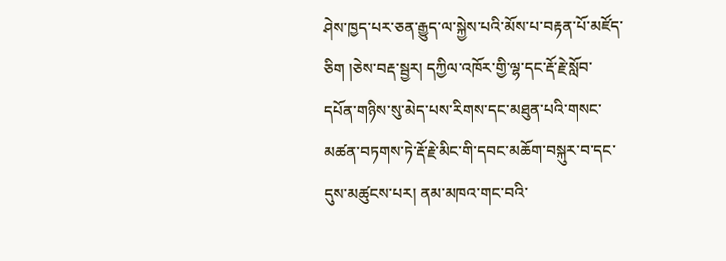ཤེས་ཁྱད་པར་ཅན་རྒྱུད་ལ་སྐྱེས་པའི་མོས་པ་བརྟན་པོ་མཛོད་ཅིག །ཅེས་བརྡ་སྦྱར། དཀྱིལ་འཁོར་གྱི་ལྷ་དང་རྡོ་རྗེ་སློབ་དཔོན་གཉིས་སུ་མེད་པས་རིགས་དང་མཐུན་པའི་གསང་མཚན་བཏགས་ཏེ་རྡོ་རྗེ་མིང་གི་དབང་མཆོག་བསྐུར་བ་དང་དུས་མཚུངས་པར། ནམ་མཁའ་གང་བའི་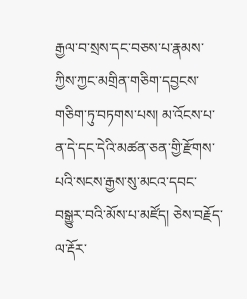རྒྱལ་བ་སྲས་དང་བཅས་པ་རྣམས་ཀྱིས་ཀྱང་མགྲིན་གཅིག་དབྱངས་གཅིག་ཏུ་བཏགས་པས། མ་འོངས་པ་ན་དེ་དང་དེའི་མཚན་ཅན་གྱི་རྫོགས་པའི་སངས་རྒྱས་སུ་མངའ་དབང་བསྒྱུར་བའི་མོས་པ་མཛོད། ཅེས་བརྗོད་ལ་རྡོར་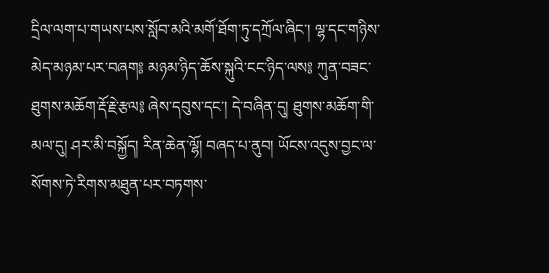དྲིལ་ལག་པ་གཡས་པས་སློབ་མའི་མགོ་ཐོག་ཏུ་དཀྲོལ་ཞིང་། ལྷ་དང་གཉིས་མེད་མཉམ་པར་བཞག༔ མཉམ་ཉིད་ཆོས་སྐུའི་ངང་ཉིད་ལས༔ ཀུན་བཟང་ཐུགས་མཆོག་རྡོ་རྗེ་རྩལ༔ ཞེས་དབུས་དང་། དེ་བཞིན་དུ། ཐུགས་མཆོག་གི་མལ་དུ། ཤར་མི་བསྐྱོད། རིན་ཆེན་ལྷོ། བཞད་པ་ནུབ། ཡོངས་འདུས་བྱང་ལ་སོགས་ཏེ་རིགས་མཐུན་པར་བཏགས་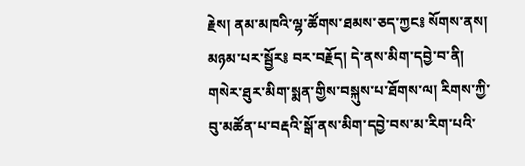རྗེས། ནམ་མཁའི་ལྷ་ཚོགས་ཐམས་ཅད་ཀྱང༔ སོགས་ནས། མཉམ་པར་སྦྱོར༔ བར་བརྗོད། དེ་ནས་མིག་དབྱེ་བ་ནི། གསེར་ཐུར་མིག་སྨན་གྱིས་བསྐུས་པ་ཐོགས་ལ། རིགས་ཀྱི་བུ་མཚོན་པ་བརྡའི་སྒོ་ནས་མིག་དབྱེ་བས་མ་རིག་པའི་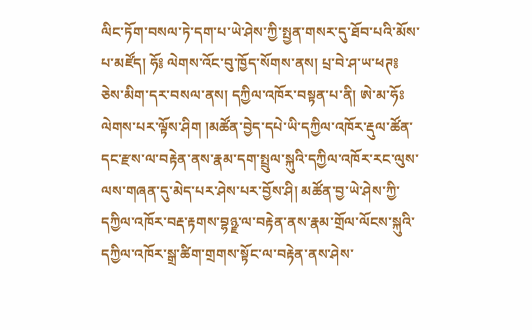ལིང་ཏོག་བསལ་ཏེ་དག་པ་ཡེ་ཤེས་ཀྱི་སྤྱན་གསར་དུ་ཐོབ་པའི་མོས་པ་མཛོད། ཧོ༔ ལེགས་འོང་བུ་ཁྱོད་སོགས་ནས། པྲ་བེ་ཤ་ཡ་ཕཊ༔ ཅེས་མིག་དར་བསལ་ནས། དཀྱིལ་འཁོར་བསྟན་པ་ནི། ཨེ་མ་ཧོཿ ལེགས་པར་ལྟོས་ཤིག །མཚོན་བྱེད་དཔེ་ཡི་དཀྱིལ་འཁོར་རྡུལ་ཚོན་དང་རྫས་ལ་བརྟེན་ནས་རྣམ་དག་སྤྲུལ་སྐུའི་དཀྱིལ་འཁོར་རང་ལུས་ལས་གཞན་དུ་མེད་པར་ཤེས་པར་བྱོས་ཤི། མཚོན་བྱ་ཡེ་ཤེས་ཀྱི་དཀྱིལ་འཁོར་བརྡ་རྟགས་བྷཉྫ་ལ་བརྟེན་ནས་རྣམ་གྲོལ་ལོངས་སྐུའི་དཀྱིལ་འཁོར་སྒྲ་ཚིག་གྲགས་སྟོང་ལ་བརྟེན་ནས་ཤེས་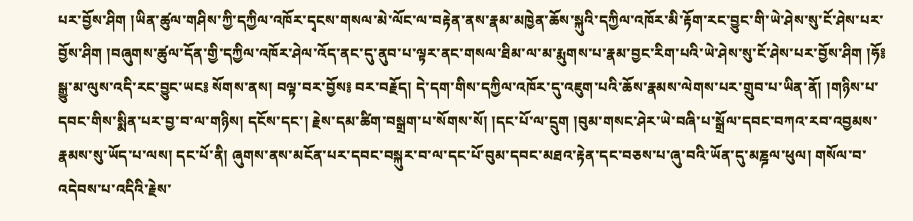པར་བྱོས་ཤིག །ཡིན་ཚུལ་གཤིས་ཀྱི་དཀྱིལ་འཁོར་དྭངས་གསལ་མེ་ལོང་ལ་བརྟེན་ནས་རྣམ་མཁྱེན་ཆོས་སྐུའི་དཀྱིལ་འཁོར་མི་རྟོག་རང་བྱུང་གི་ཡེ་ཤེས་སུ་ངོ་ཤེས་པར་བྱོས་ཤིག །བཞུགས་ཚུལ་དོན་གྱི་དཀྱིལ་འཁོར་ཤེལ་འོད་ནང་དུ་ནུབ་པ་ལྟར་ནང་གསལ་ཐིམ་ལ་མ་རྨུགས་པ་རྣམ་བྱང་རིག་པའི་ཡེ་ཤེས་སུ་ངོ་ཤེས་པར་བྱོས་ཤིག །ཧོ༔ སྒྱུ་མ་ལུས་འདི་རང་བྱུང་ཡང༔ སོགས་ནས། བལྟ་བར་བྱོས༔ བར་བརྗོད། དེ་དག་གིས་དཀྱིལ་འཁོར་དུ་འཇུག་པའི་ཆོས་རྣམས་ལེགས་པར་གྲུབ་པ་ཡིན་ནོ། །གཉིས་པ་དབང་གིས་སྨིན་པར་བྱ་བ་ལ་གཉིས། དངོས་དང་། རྗེས་དམ་ཚིག་བསྒྲག་པ་སོགས་སོ། །དང་པོ་ལ་དྲུག །བུམ་གསང་ཤེར་ཡེ་བཞི་པ་སྒྲོལ་དབང་བཀའ་རབ་འབྱམས་རྣམས་སུ་ཡོད་པ་ལས། དང་པོ་ནི། ཞུགས་ནས་མངོན་པར་དབང་བསྐུར་བ་ལ་དང་པོ་བུམ་དབང་མཐའ་རྟེན་དང་བཅས་པ་ཞུ་བའི་ཡོན་དུ་མཎྜལ་ཕུལ། གསོལ་བ་འདེབས་པ་འདིའི་རྗེས་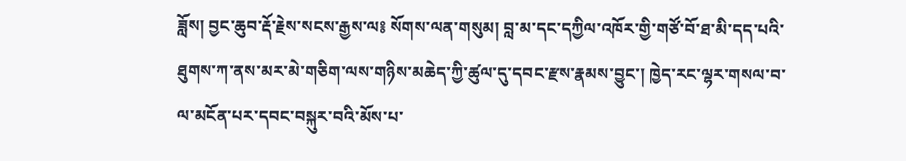ཟློས། བྱང་ཆུབ་རྡོ་རྗེས་སངས་རྒྱས་ལ༔ སོགས་ལན་གསུམ། བླ་མ་དང་དཀྱིལ་འཁོར་གྱི་གཙོ་བོ་ཐ་མི་དད་པའི་ཐུགས་ཀ་ནས་མར་མེ་གཅིག་ལས་གཉིས་མཆེད་ཀྱི་ཚུལ་དུ་དབང་རྫས་རྣམས་བྱུང་། ཁྱེད་རང་ལྷར་གསལ་བ་ལ་མངོན་པར་དབང་བསྐུར་བའི་མོས་པ་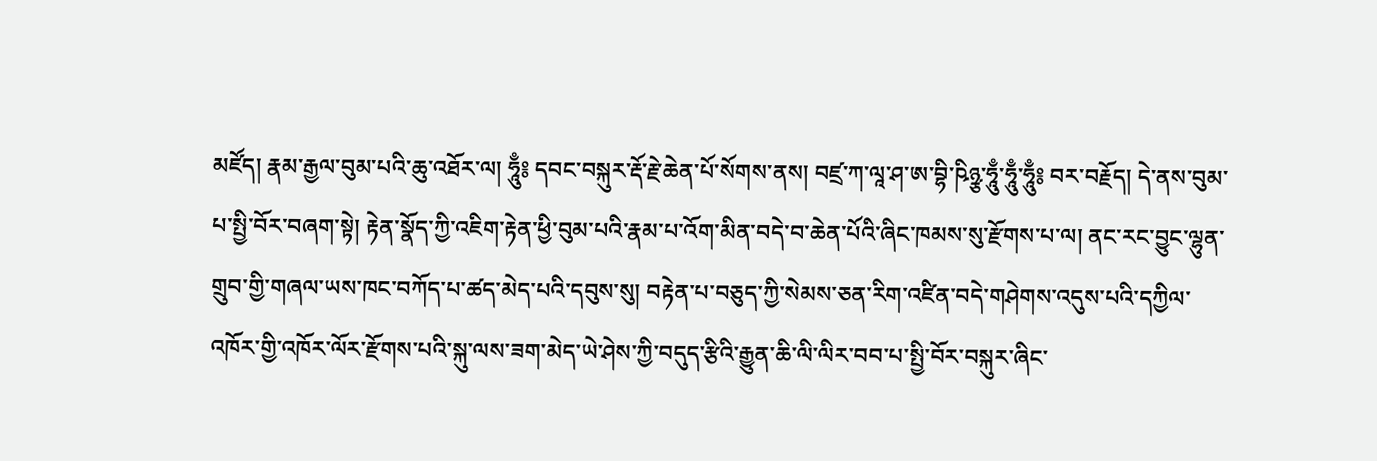མཛོད། རྣམ་རྒྱལ་བུམ་པའི་ཆུ་འཐོར་ལ། ཧཱུྃ༔ དབང་བསྐུར་རྡོ་རྗེ་ཆེན་པོ་སོགས་ནས། བཛྲ་ཀ་ལཱ་ཤ་ཨ་བྷི་ཥིཉྩ་ཧཱུྃ་ཧཱུྃ་ཧཱུྃ༔ བར་བརྗོད། དེ་ནས་བུམ་པ་སྤྱི་བོར་བཞག་སྟེ། རྟེན་སྣོད་ཀྱི་འཇིག་རྟེན་ཕྱི་བུམ་པའི་རྣམ་པ་འོག་མིན་བདེ་བ་ཆེན་པོའི་ཞིང་ཁམས་སུ་རྫོགས་པ་ལ། ནང་རང་བྱུང་ལྷུན་གྲུབ་གྱི་གཞལ་ཡས་ཁང་བཀོད་པ་ཚད་མེད་པའི་དབུས་སུ། བརྟེན་པ་བཅུད་ཀྱི་སེམས་ཅན་རིག་འཛིན་བདེ་གཤེགས་འདུས་པའི་དཀྱིལ་འཁོར་གྱི་འཁོར་ལོར་རྫོགས་པའི་སྐུ་ལས་ཟག་མེད་ཡེ་ཤེས་ཀྱི་བདུད་རྩིའི་རྒྱུན་ཆི་ལི་ལིར་བབ་པ་སྤྱི་བོར་བསྐུར་ཞིང་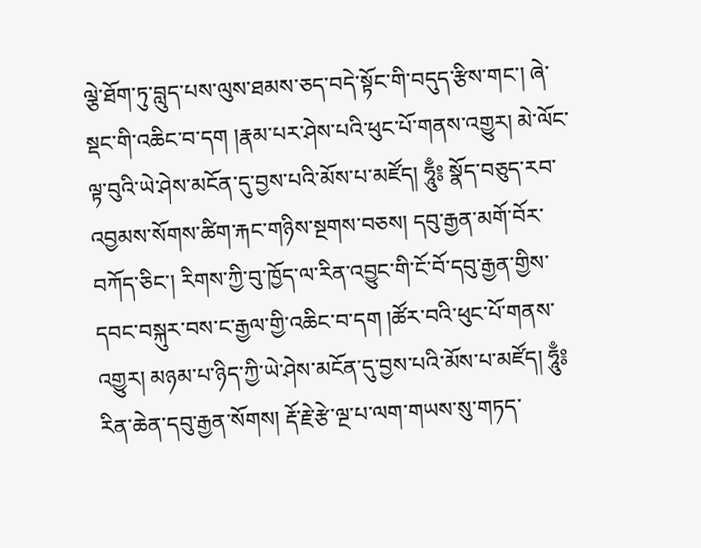ལྕེ་ཐོག་ཏུ་བླུད་པས་ལུས་ཐམས་ཅད་བདེ་སྟོང་གི་བདུད་རྩིས་གང་། ཞེ་སྡང་གི་འཆིང་བ་དག །རྣམ་པར་ཤེས་པའི་ཕུང་པོ་གནས་འགྱུར། མེ་ལོང་ལྟ་བུའི་ཡེ་ཤེས་མངོན་དུ་བྱས་པའི་མོས་པ་མཛོད། ཧཱུྃ༔ སྣོད་བཅུད་རབ་འབྱམས་སོགས་ཚིག་རྐང་གཉིས་སྔགས་བཅས། དབུ་རྒྱན་མགོ་བོར་བཀོད་ཅིང་། རིགས་ཀྱི་བུ་ཁྱོད་ལ་རིན་འབྱུང་གི་ངོ་བོ་དབུ་རྒྱན་གྱིས་དབང་བསྐུར་བས་ང་རྒྱལ་གྱི་འཆིང་བ་དག །ཚོར་བའི་ཕུང་པོ་གནས་འགྱུར། མཉམ་པ་ཉིད་ཀྱི་ཡེ་ཤེས་མངོན་དུ་བྱས་པའི་མོས་པ་མཛོད། ཧཱུྃ༔ རིན་ཆེན་དབུ་རྒྱན་སོགས། རྡོ་རྗེ་རྩེ་ལྔ་པ་ལག་གཡས་སུ་གཏད་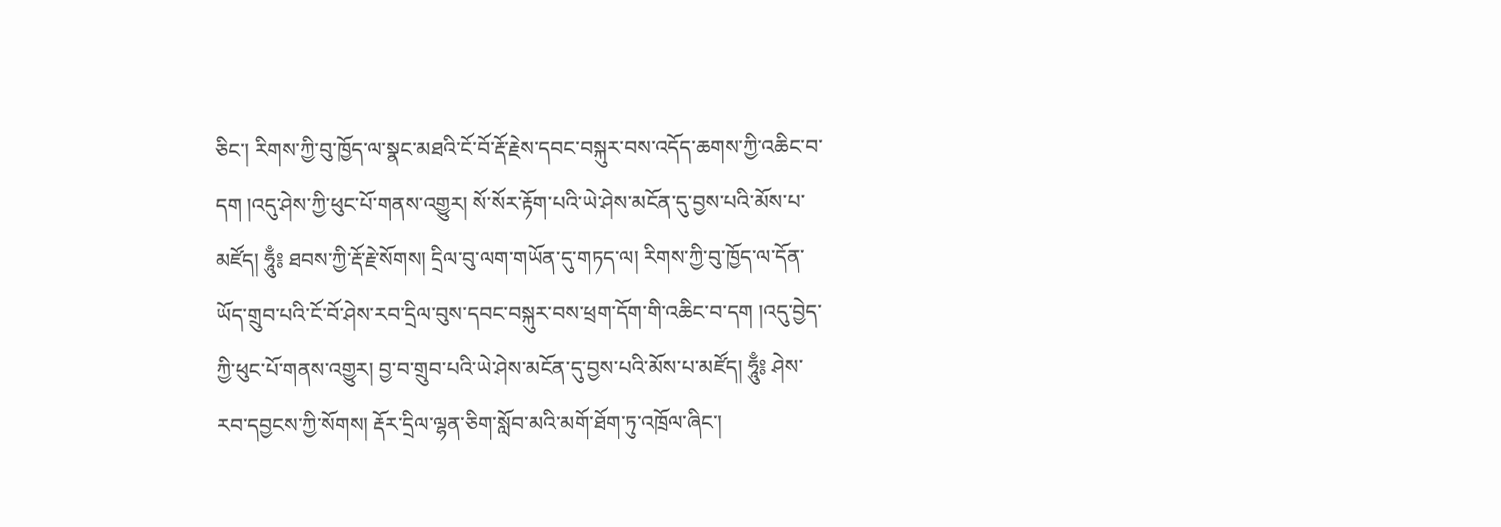ཅིང་། རིགས་ཀྱི་བུ་ཁྱོད་ལ་སྣང་མཐའི་ངོ་བོ་རྡོ་རྗེས་དབང་བསྐུར་བས་འདོད་ཆགས་ཀྱི་འཆིང་བ་དག །འདུ་ཤེས་ཀྱི་ཕུང་པོ་གནས་འགྱུར། སོ་སོར་རྟོག་པའི་ཡེ་ཤེས་མངོན་དུ་བྱས་པའི་མོས་པ་མཛོད། ཧཱུྃ༔ ཐབས་ཀྱི་རྡོ་རྗེ་སོགས། དྲིལ་བུ་ལག་གཡོན་དུ་གཏད་ལ། རིགས་ཀྱི་བུ་ཁྱོད་ལ་དོན་ཡོད་གྲུབ་པའི་ངོ་བོ་ཤེས་རབ་དྲིལ་བུས་དབང་བསྐུར་བས་ཕྲག་དོག་གི་འཆིང་བ་དག །འདུ་བྱེད་ཀྱི་ཕུང་པོ་གནས་འགྱུར། བྱ་བ་གྲུབ་པའི་ཡེ་ཤེས་མངོན་དུ་བྱས་པའི་མོས་པ་མཛོད། ཧཱུྃ༔ ཤེས་རབ་དབྱངས་ཀྱི་སོགས། རྡོར་དྲིལ་ལྷན་ཅིག་སློབ་མའི་མགོ་ཐོག་ཏུ་འཁྲོལ་ཞིང་།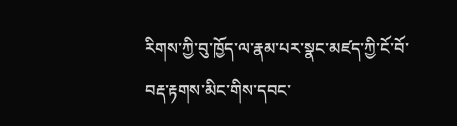རིགས་ཀྱི་བུ་ཁྱོད་ལ་རྣམ་པར་སྣང་མཛད་ཀྱི་ངོ་བོ་བརྡ་རྟགས་མིང་གིས་དབང་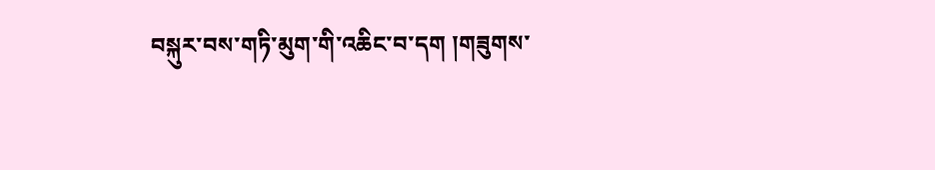བསྐུར་བས་གཏི་མུག་གི་འཆིང་བ་དག །གཟུགས་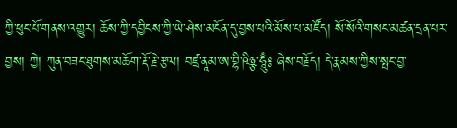ཀྱི་ཕུང་པོ་གནས་འགྱུར། ཆོས་ཀྱི་དབྱིངས་ཀྱི་ཡེ་ཤེས་མངོན་དུ་བྱས་པའི་མོས་པ་མཛོད། སོ་སོའི་གསང་མཚན་དྲན་པར་བྱས། ཀྱེ། ཀུན་བཟང་ཐུགས་མཆོག་རྡོ་རྗེ་རྩལ། བཛྲ་ནཱམ་ཨ་བྷི་ཥིཉྩ་ཧཱུྃ༔ ཞེས་བརྗོད། དེ་རྣམས་ཀྱིས་སྤང་བྱ་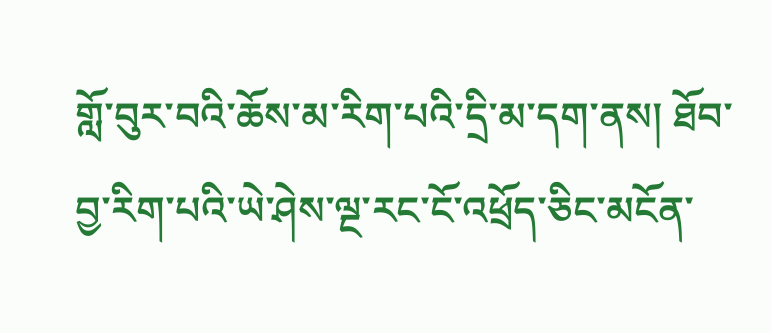གློ་བུར་བའི་ཆོས་མ་རིག་པའི་དྲི་མ་དག་ནས། ཐོབ་བྱ་རིག་པའི་ཡེ་ཤེས་ལྔ་རང་ངོ་འཕྲོད་ཅིང་མངོན་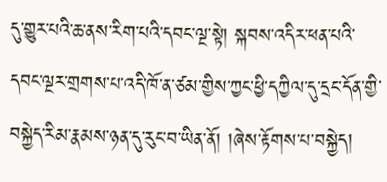དུ་གྱུར་པའི་ཆ་ནས་རིག་པའི་དབང་ལྔ་སྟེ། སྐབས་འདིར་ཕན་པའི་དབང་ལྔར་གྲགས་པ་འདི་ཁོ་ན་ཙམ་གྱིས་ཀྱང་ཕྱི་དཀྱིལ་དུ་དྲང་དོན་གྱི་བསྐྱེད་རིམ་རྣམས་ཉན་དུ་རུང་བ་ཡིན་ནོ། །ཞེས་རྟོགས་པ་བསྐྱེད།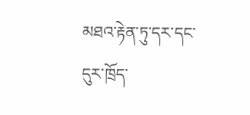མཐའ་རྟེན་ཏུ་དར་དང་དུར་ཁྲོད་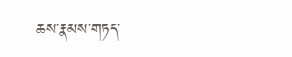ཆས་རྣམས་གཏད་